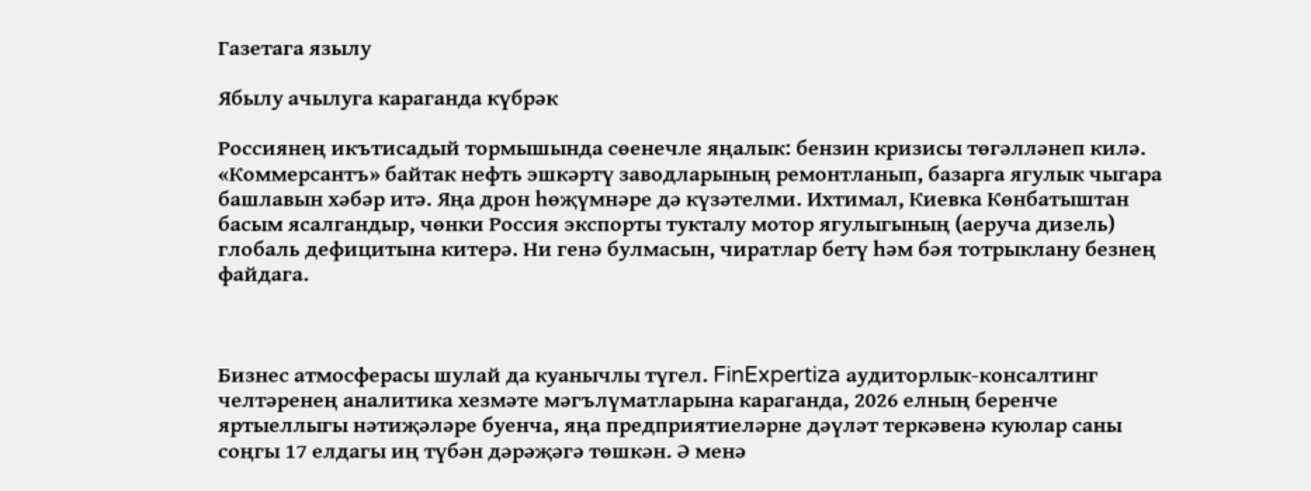Газетага язылу

Ябылу ачылуга караганда күбрәк

Россиянең икътисадый тормышында сөенечле яңалык: бензин кризисы төгәлләнеп килә. «Коммерсантъ» байтак нефть эшкәртү заводларының ремонтланып, базарга ягулык чыгара башлавын хәбәр итә. Яңа дрон һөҗүмнәре дә күзәтелми. Ихтимал, Киевка Көнбатыштан басым ясалгандыр, чөнки Россия экспорты тукталу мотор ягулыгының (аеруча дизель) глобаль дефицитына китерә. Ни генә булмасын, чиратлар бетү һәм бәя тотрыклану безнең файдага.



Бизнес атмосферасы шулай да куанычлы түгел. FinExpertiza аудиторлык-консалтинг челтәренең аналитика хезмәте мәгълүматларына караганда, 2026 елның беренче яртыеллыгы нәтиҗәләре буенча, яңа предприятиеләрне дәүләт теркәвенә куюлар саны соңгы 17 елдагы иң түбән дәрәҗәгә төшкән. Ә менә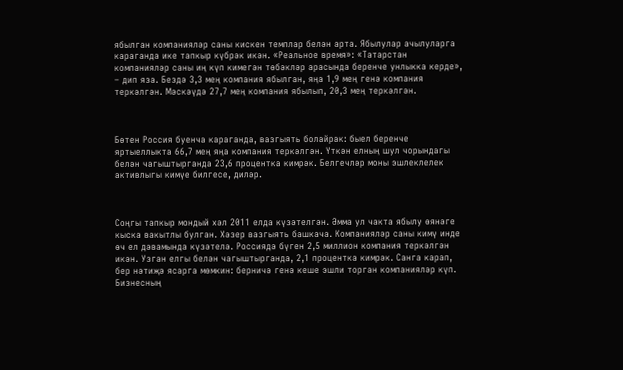ябылган компанияләр саны кискен темплар белән арта. Ябылулар ачылуларга караганда ике тапкыр күбрәк икән. «Реальное время»: «Татарстан компанияләр саны иң күп кимегән төбәкләр арасында беренче унлыкка керде», – дип яза. Бездә 3,3 мең компания ябылган, яңа 1,9 мең генә компания теркәлгән. Мәскәүдә 27,7 мең компания ябылып, 20,3 мең теркәлгән.



Бөтен Россия буенча караганда, вазгыять болайрак: быел беренче яртыеллыкта 66,7 мең яңа компания теркәлгән. Үткән елның шул чорындагы белән чагыштырганда 23,6 процентка кимрәк. Белгечләр моны эшлеклелек активлыгы кимүе билгесе, диләр.



Соңгы тапкыр мондый хәл 2011 елда күзәтелгән. Әмма ул чакта ябылу өянәге кыска вакытлы булган. Хәзер вазгыять башкача. Компанияләр саны кимү инде өч ел дәвамында күзәтелә. Россиядә бүген 2,5 миллион компания теркәлгән икән. Узган елгы белән чагыштырганда, 2,1 процентка кимрәк. Санга карап, бер нәтиҗә ясарга мөмкин: берничә генә кеше эшли торган компанияләр күп. Бизнесның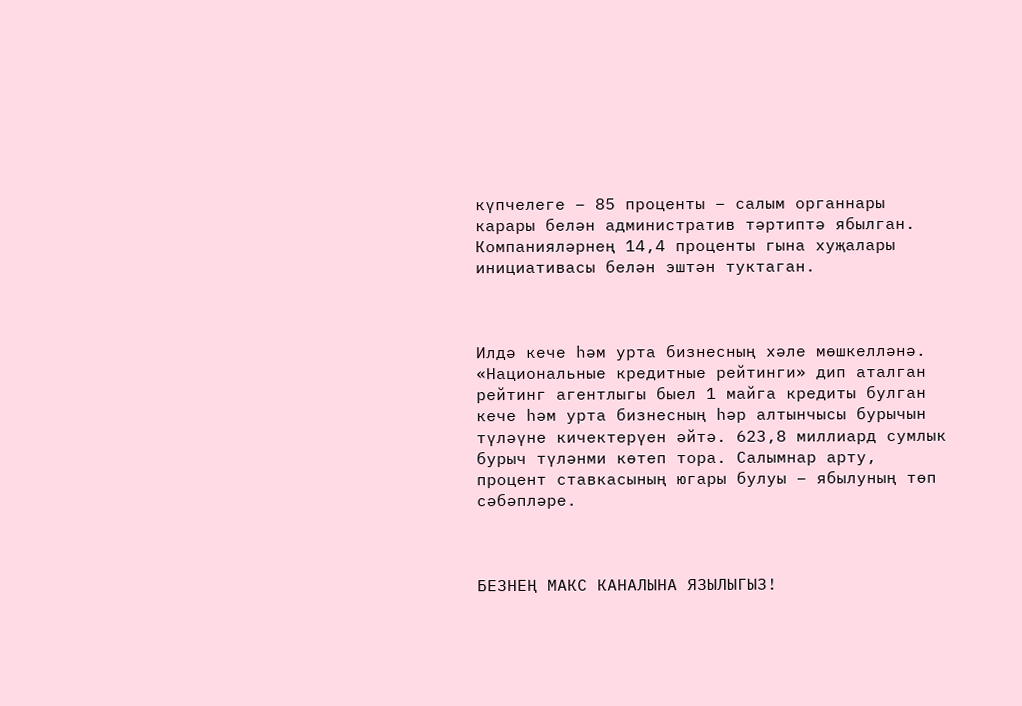күпчелеге – 85 проценты – салым органнары карары белән административ тәртиптә ябылган. Компанияләрнең 14,4 проценты гына хуҗалары инициативасы белән эштән туктаган.



Илдә кече һәм урта бизнесның хәле мөшкелләнә. «Национальные кредитные рейтинги» дип аталган рейтинг агентлыгы быел 1 майга кредиты булган кече һәм урта бизнесның һәр алтынчысы бурычын түләүне кичектерүен әйтә. 623,8 миллиард сумлык бурыч түләнми көтеп тора. Салымнар арту, процент ставкасының югары булуы – ябылуның төп сәбәпләре.



БЕЗНЕҢ МАКС КАНАЛЫНА ЯЗЫЛЫГЫЗ!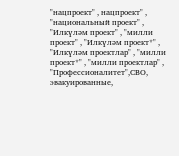"нацпроект" , нацпроект" , "национальный проект" , "Илкүләм проект" , "милли проект" , "Илкүләм проект*" , "Илкүләм проектлар" , "милли проект*" , "милли проектлар" , "Профессионалитет",СВО, эвакуированные,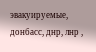эвакуируемые, донбасс, днр, лнр ,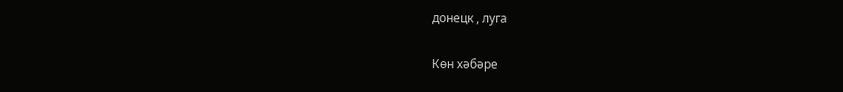донецк , луга

Көн хәбәре